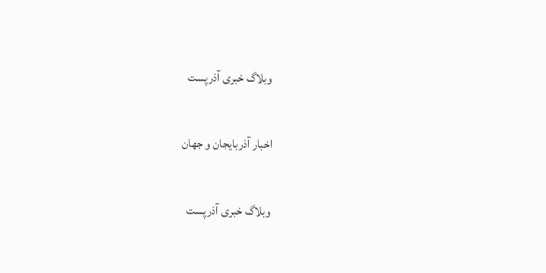وبلاگ خبری آذرپست

اخبار آذربایجان و جهان

وبلاگ خبری آذرپست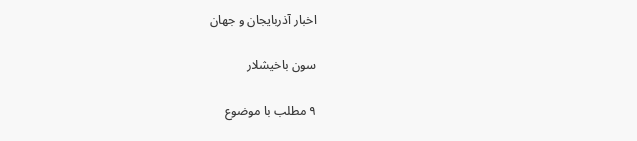اخبار آذربایجان و جهان

سون باخیشلار

۹ مطلب با موضوع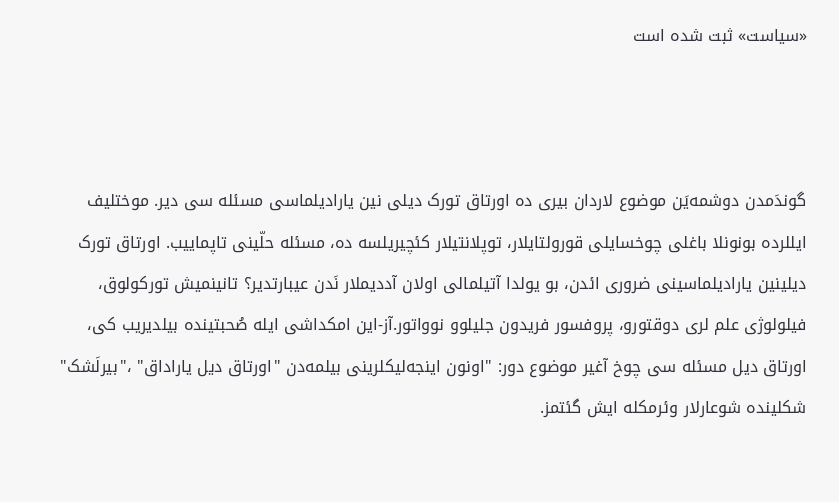«سیاست» ثبت شده است



گوندَمدن دوشمه‌یَن موضوع لاردان بیری ده اورتاق تورک دیلی نین یارادیلماسی مسئله سی دیر. موختلیف ایللرده بونونلا باغلی چوخسایلی قورولتایلار، توپلانتیلار کئچیریلسه ده، مسئله حلّینی تاپماییب. اورتاق تورک دیلینین یارادیلماسینی ضروری ائدن، بو یولدا آتیلمالی اولان آددیملار نَدن عیبارتدیر؟ تانینمیش تورکولوق، فیلولوژی علم لری دوقتورو، پروفسور فریدون جلیلوو نوواتور.آز-این امکداشی ایله صُحبتینده بیلدیریب کی، اورتاق دیل مسئله سی چوخ آغیر موضوع دور: "اونون اینجه‌لیکلرینی بیلمه‌دن "اورتاق دیل یاراداق" ،"بیرلَشک" شکلینده شوعارلار وئرمکله ایش گئتمز.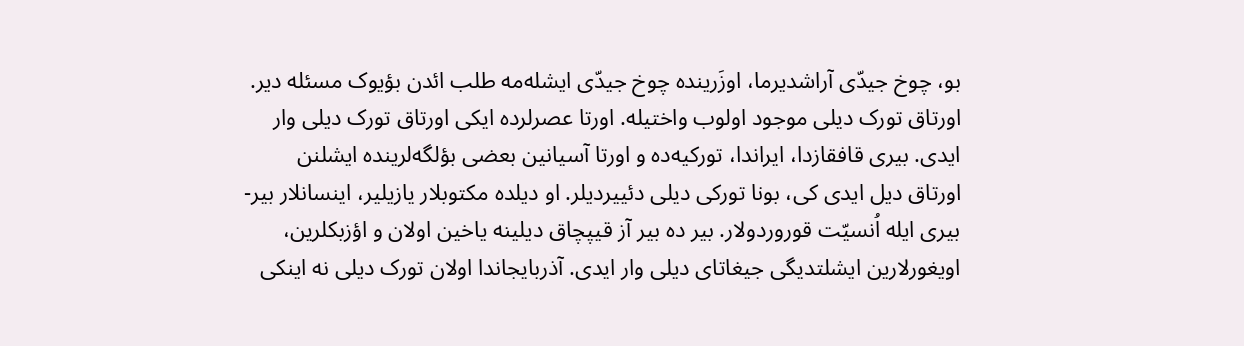بو، چوخ جیدّی آراشدیرما، اوزَرینده چوخ جیدّی ایشله‌مه طلب ائدن بؤیوک مسئله دیر. اورتاق تورک دیلی موجود اولوب واختیله. اورتا عصرلرده ایکی اورتاق تورک دیلی وار ایدی. بیری قافقازدا، ایراندا، تورکیه‌ده و اورتا آسیانین بعضی بؤلگه‌لرینده ایشلنن اورتاق دیل ایدی کی، بونا تورکی دیلی دئییردیلر. او دیلده مکتوبلار یازیلیر، اینسانلار بیر-بیری ایله اُنسیّت قوروردولار. بیر ده بیر آز قیپچاق دیلینه یاخین اولان و اؤزبکلرین، اویغورلارین ایشلتدیگی جیغاتای دیلی وار ایدی. آذربایجاندا اولان تورک دیلی نه اینکی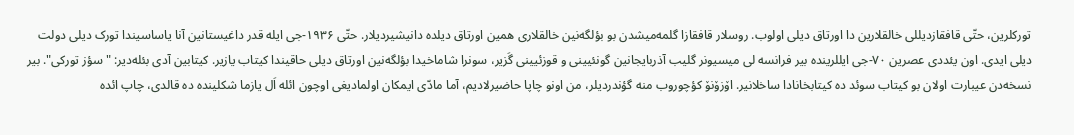تورکلرین، حتّی قافقازدیللی خالقلارین دا اورتاق دیلی اولوب. روسلار قافقازا گلمه‌میشدن بو بؤلگه‌نین خالقلاری همین اورتاق دیلده دانیشیردیلار. حتّی ۱۹۳۶-جی ایله قدر داغیستانین آنا یاساسیندا تورک دیلی دولت دیلی ایدی. اون یئددی عصرین ۷۰-جی ایللرینده بیر فرانسه لی میسیونر گلیب آذربایجانین گونئیینی و قوزئیینی گَزیر، سونرا شاماخیدا بؤلگه‌نین اورتاق دیلی حاقیندا کیتاب یازیر. کیتابین آدی بئله‌دیر: "سؤز تورکی". بیر نسخه‌دن عیبارت اولان بو کیتاب سوئد ده کیتابخانادا ساخلانیر. اۆزۆنۆ کؤچوروب منه گؤندردیلر، من اونو چاپا حاضیرلادیم، آما مادّی ایمکان اولمادیغی اوچون ائله اَل یازما شکلینده ده قالدی، چاپ ائده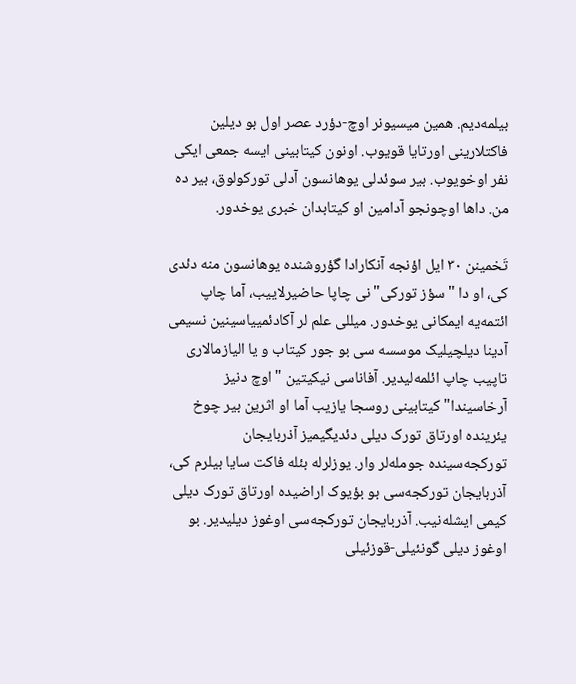بیلمه‌دیم. همین میسیونر اوچ-دؤرد عصر اول بو دیلین فاکتلارینی اورتایا قویوب. اونون کیتابینی ایسه جمعی ایکی نفر اوخویوب. بیر سوئدلی یوهانسون آدلی تورکولوق، بیر ده من. داها اوچونجو آدامین او کیتابدان خبری یوخدور.

تَخمینن ۳۰ ایل اؤنجه آنکارادا گؤروشنده یوهانسون منه دئدی کی، او دا "سؤز تورکی"نی چاپا حاضیرلاییب، آما چاپ ائتمه‌یه ایمکانی یوخدور. میللی علم لر آکادئمییاسینین نسیمی آدینا دیلچیلیک موسسه سی بو جور کیتاب و یا الیازمالاری تاپیب چاپ ائلمه‌لیدیر. آفاناسی نیکیتین "اوچ دنیز آرخاسیندا" کیتابینی روسجا یازیب آما او اثرین بیر چوخ یئرینده اورتاق تورک دیلی دئدیگیمیز آذربایجان تورکجه‌سینده جومله‌لر وار. یوزلرله بئله فاکت سایا بیلرم کی، آذربایجان تورکجه‌سی بو بؤیوک اراضیده اورتاق تورک دیلی کیمی ایشله‌نیب. آذربایجان تورکجه‌سی اوغوز دیلیدیر. بو اوغوز دیلی گونئیلی-قوزئیلی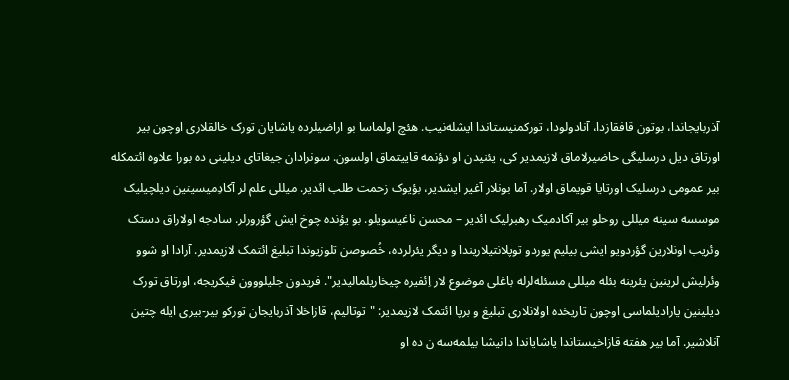آذربایجاندا، بوتون قافقازدا، آنادولودا، تورکمنیستاندا ایشله‌نیب. هئچ اولماسا بو اراضیلرده یاشایان تورک خالقلاری اوچون بیر اورتاق دیل درسلیگی حاضیرلاماق لازیمدیر کی، یئنیدن او دؤنمه قاییتماق اولسون. سونرادان جیغاتای دیلینی ده بورا علاوه ائتمکله بیر عمومی درسلیک اورتایا قویماق اولار. آما بونلار آغیر ایشدیر، بؤیوک زحمت طلب ائدیر. میللی علم لر آکادِمیسینین دیلچیلیک موسسه سینه میللی روحلو بیر آکادمیک رهبرلیک ائدیر – محسن ناغیسویلو. بو یؤنده چوخ ایش گؤرورلر. سادجه اولاراق دستک وئریب اونلارین گؤردویو ایشی بیلیم یوردو توپلانتیلاریندا و دیگر یئرلرده، خُصوصن تلوزیوندا تبلیغ ائتمک لازیمدیر. آرادا او شوو وئرلیش لرینین یئرینه بئله میللی مسئله‌لرله باغلی موضوع لار اِئفیره چیخاریلمالیدیر". فریدون جلیلووون فیکریجه، اورتاق تورک دیلینین یارادیلماسی اوچون تاریخده اولانلاری تبلیغ و برپا ائتمک لازیمدیر: "توتالیم، قازاخلا آذربایجان تورکو بیر-بیری ایله چتین آنلاشیر. آما بیر هفته قازاخیستاندا یاشایاندا دانیشا بیلمه‌سه ن ده او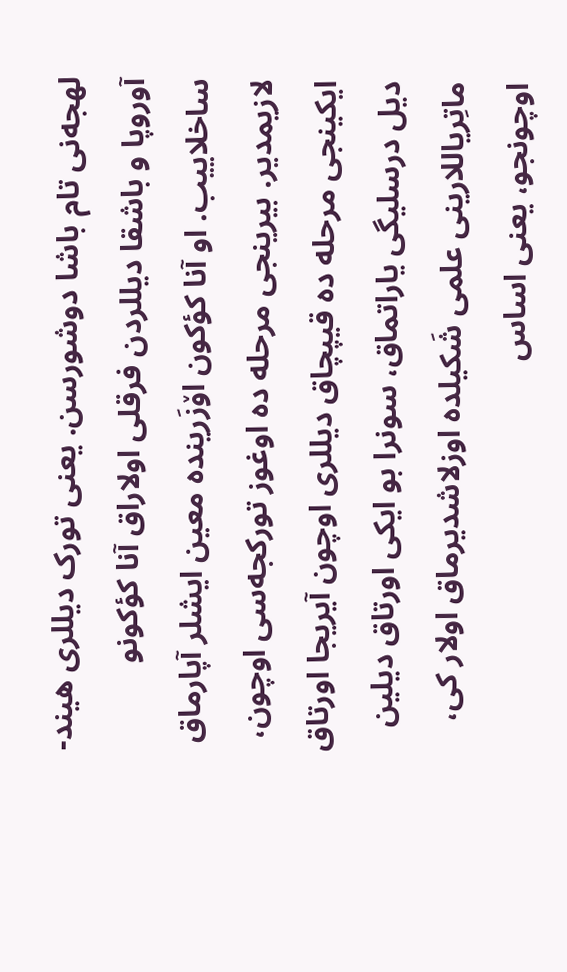لهجه‌نی تام باشا دوشورسن. یعنی تورک دیللری هیند-آوروپا و باشقا دیللردن فرقلی اولاراق آنا کؤکونو ساخلاییب. او آنا کؤکون اۆزَرینده معین ایشلر آپارماق لازیمدیر. بیرینجی مرحله ده اوغوز تورکجه‌سی اوچون، ایکینجی مرحله ده قیپچاق دیللری اوچون آیریجا اورتاق دیل درسلیگی یاراتماق، سونرا بو ایکی اورتاق دیلین ماتِریاللارینی علمی شَکیلده اوزلاشدیرماق اولار کی، اوچونجو، یعنی اساس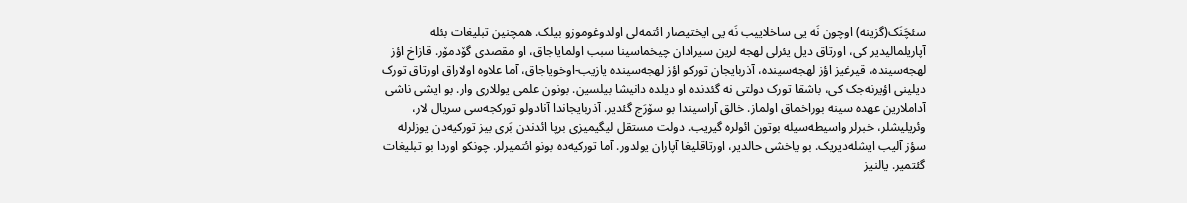سئچَنَک(گزینه) اوچون نَه یی ساخلاییب نَه یی ایختیصار ائتمه‌لی اولدوغوموزو بیلک. همچنین تبلیغات بئله آپاریلمالیدیر کی، اورتاق دیل یئرلی لهجه لرین سیرادان چیخماسینا سبب اولمایاجاق، او مقصدی گۆدمۆر. قازاخ اؤز لهجه‌سینده، قیرغیز اؤز لهجه‌سینده، آذربایجان تورکو اؤز لهجه‌سینده یازیب-اوخویاجاق، آما علاوه اولاراق اورتاق تورک دیلینی اؤیرنه‌جک کی، باشقا تورک دولتی نه گئدنده او دیلده دانیشا بیلسین. بونون علمی یوللاری وار. بو ایشی ناشی آداملارین عهده سینه بوراخماق اولماز. خالق آراسیندا بو سۆرَج گئدیر. آذربایجاندا آنادولو تورکجه‌سی سریال لار، وئریلیشلر، خبرلر واسیطه‌سیله بوتون ائولره گیریب. دولت مستقل لیگیمیزی برپا ائدندن بَری بیز تورکیه‌دن یوزلرله سؤز آلیب ایشله‌دیریک. بو یاخشی حالدیر، اورتاقلیغا آپاران یولدور. آما تورکیه‌ده بونو ائتمیرلر. چونکو اوردا بو تبلیغات گئتمیر. یالنیز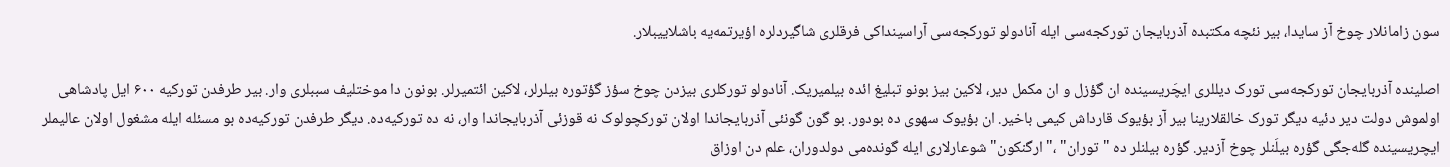سون زامانلار چوخ آز سایدا، بیر نئچه مکتبده آذربایجان تورکجه‌سی ایله آنادولو تورکجه‌سی آراسینداکی فرقلری شاگیردلره اؤیرتمه‌یه باشلاییبلار.

اصلینده آذربایجان تورکجه‌سی تورک دیللری ایچَریسینده ان گؤزل و ان مکمل دیر، لاکین بیز بونو تبلیغ ائده بیلمیریک. آنادولو تورکلری بیزدن چوخ سؤز گؤتوره بیلرلر، لاکین ائتمیرلر. بونون دا موختلیف سببلری وار. بیر طرفدن تورکیه ۶۰۰ ایل پادشاهی اولموش دولت دیر دئیه دیگر تورک خالقلارینا بیر آز بؤیوک قارداش کیمی باخیر. ان بؤیوک سهوی ده بودور. بو گون گونئی آذربایجاندا اولان تورکچولوک نه قوزئی آذربایجاندا وار، نه ده تورکیه‌ده. دیگر طرفدن تورکیه‌ده بو مسئله ایله مشغول اولان عالیملر ایچریسینده گله‌جگی گؤره بیلَنلر چوخ آزدیر. گؤره بیلنلر ده "توران" ،"ارگنکون" شوعارلاری ایله گونده‌می دولدوران، علم دن اوزاق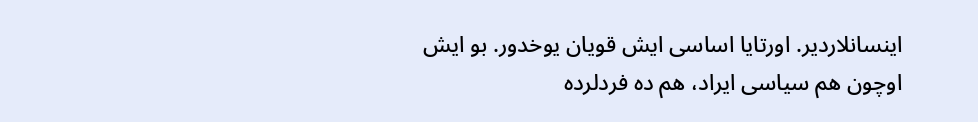اینسانلاردیر. اورتایا اساسی ایش قویان یوخدور. بو ایش اوچون هم سیاسی ایراد، هم ده فردلرده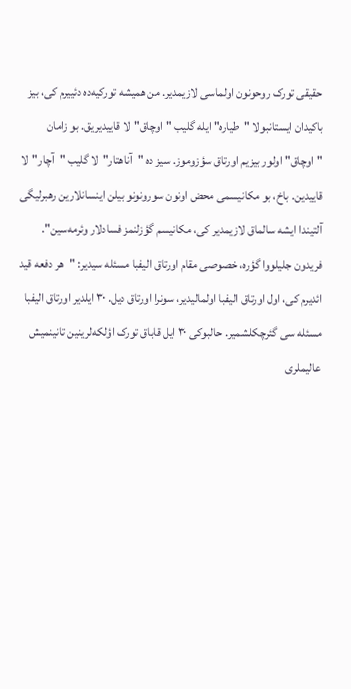حقیقی تورک روحونون اولماسی لازیمدیر. من همیشه تورکیه‌ده دئییرم کی، بیز باکیدان ایستانبولا "طیاره" ایله گلیب "اوچاق"لا قاییدیریق. بو زامان "اوچاق" اولور بیزیم اورتاق سؤزوموز. سیز ده "آناهتار"لا گلیب "آچار"لا قاییدین. باخ، بو مکانیسمی محض اونون سورونونو بیلن اینسانلارین رهبرلیگی آلتیندا ایشه سالماق لازیمدیر کی، مکانیسم گؤزلنمز فسادلار وئرمه‌سین". فریدون جلیلووا گؤره، خصوصی مقام اورتاق الیفبا مسئله سیدیر: "هر دفعه قید ائدیرم کی، اول اورتاق الیفبا اولمالیدیر، سونرا اورتاق دیل. ۳۰ ایلدیر اورتاق الیفبا مسئله سی گئرچکلشمیر. حالبوکی ۳۰ ایل قاباق تورک اؤلکه‌لرینین تانینمیش عالیملری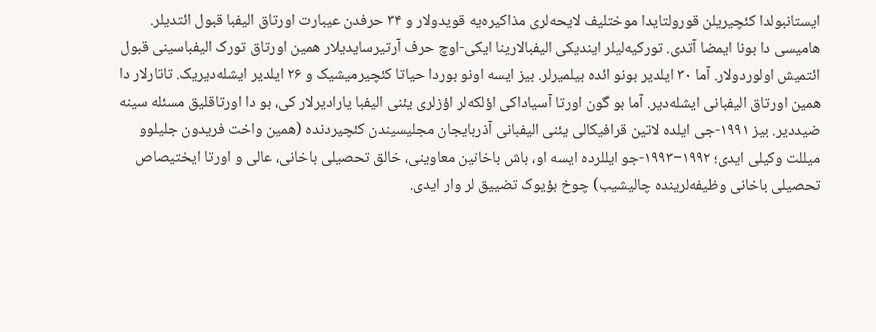ایستانبولدا کئچیریلن قورولتایدا موختلیف لایحه‌لری مذاکیره‌یه قویدولار و ۳۴ حرفدن عیبارت اورتاق الیفبا قبول ائتدیلر. هامیسی دا بونا ایمضا آتدی. تورکیه‌لیلر ایندیکی الیفبالارینا ایکی-اوچ حرف آرتیرسایدیلار همین اورتاق تورک الیفباسینی قبول ائتمیش اولوردولار. آما ۳۰ ایلدیر بونو ائده بیلمیرلر. بیز ایسه اونو بوردا حیاتا کئچیرمیشیک و ۲۶ ایلدیر ایشله‌دیریک. تاتارلار دا همین اورتاق الیفبانی ایشله‌دیر. آما بو گون اورتا آسیاداکی اؤلکه‌لر اؤزلری یئنی الیفبا یارادیرلار کی، بو دا اورتاقلیق مسئله سینه ضیددیر. بیز ۱۹۹۱-جی ایلده لاتین قرافیکالی یئنی الیفبانی آذربایجان مجلیسیندن کئچیردنده (همین واخت فریدون جلیلوو میللت وکیلی ایدی؛ ۱۹۹۲−۱۹۹۳-جو ایللرده ایسه او، باش باخانین معاوینی، خالق تحصیلی باخانی، عالی و اورتا ایختیصاص تحصیلی باخانی وظیفه‌لرینده چالیشیب) چوخ بؤیوک تضییق لر وار ایدی.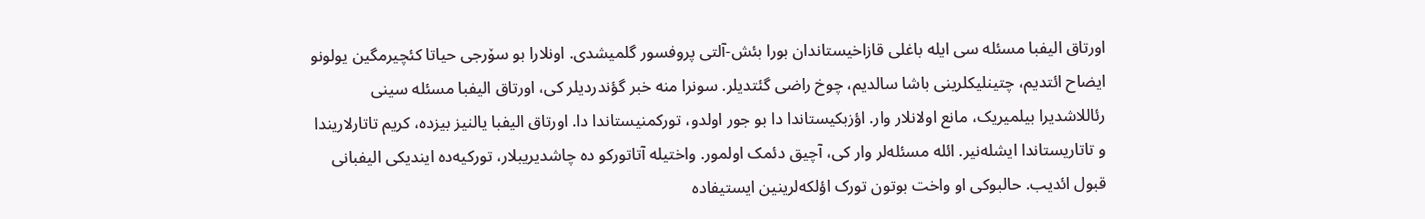اورتاق الیفبا مسئله سی ایله باغلی قازاخیستاندان بورا بئش-آلتی پروفسور گلمیشدی. اونلارا بو سۆرجی حیاتا کئچیرمگین یولونو ایضاح ائتدیم، چتینلیکلرینی باشا سالدیم، چوخ راضی گئتدیلر. سونرا منه خبر گؤندردیلر کی، اورتاق الیفبا مسئله سینی رئاللاشدیرا بیلمیریک، مانع اولانلار وار. اؤزبکیستاندا دا بو جور اولدو، تورکمنیستاندا دا. اورتاق الیفبا یالنیز بیزده، کریم تاتارلاریندا و تاتاریستاندا ایشله‌نیر. ائله مسئله‌لر وار کی، آچیق دئمک اولمور. واختیله آتاتورکو ده چاشدیریبلار، تورکیه‌ده ایندیکی الیفبانی قبول ائدیب. حالبوکی او واخت بوتون تورک اؤلکه‌لرینین ایستیفاده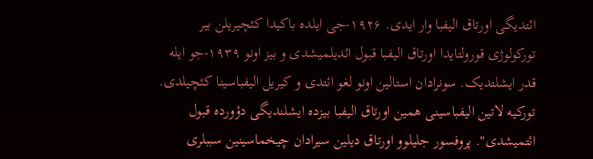ائتدیگی اورتاق الیفبا وار ایدی. ۱۹۲۶-جی ایلده باکیدا کئچیریلن بیر تورکولوژی قورولتایدا اورتاق الیفبا قبول ائدیلمیشدی و بیز اونو ۱۹۳۹-جو ایله قدر ایشلتدیک. سونرادان استالین اونو لغو ائتدی و کیریل الیفباسینا کئچیلدی. تورکیه لاتین الیفباسینی همین اورتاق الیفبا بیزده ایشلندیگی دؤورده قبول ائتمیشدی". پروفسور جلیلوو اورتاق دیلین سیرادان چیخماسینین سببلری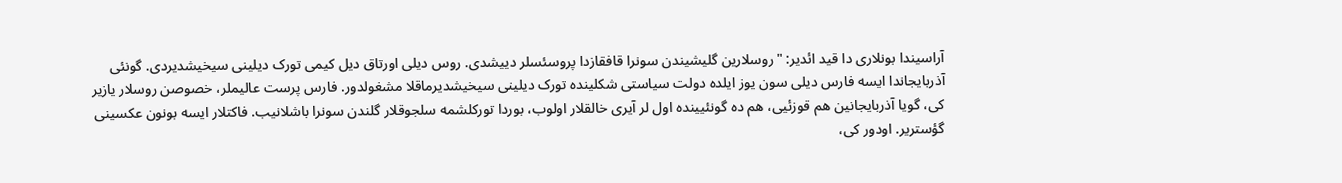آراسیندا بونلاری دا قید ائدیر: "روسلارین گلیشیندن سونرا قافقازدا پروسئسلر دییشدی. روس دیلی اورتاق دیل کیمی تورک دیلینی سیخیشدیردی. گونئی آذربایجاندا ایسه فارس دیلی سون یوز ایلده دولت سیاستی شکلینده تورک دیلینی سیخیشدیرماقلا مشغولدور. فارس پرست عالیملر، خصوصن روسلار یازیر کی، گویا آذربایجانین هم قوزئیی، هم ده گونئیینده اول لر آیری خالقلار اولوب، بوردا تورکلشمه سلجوقلار گلندن سونرا باشلانیب. فاکتلار ایسه بونون عکسینی گؤستریر. اودور کی،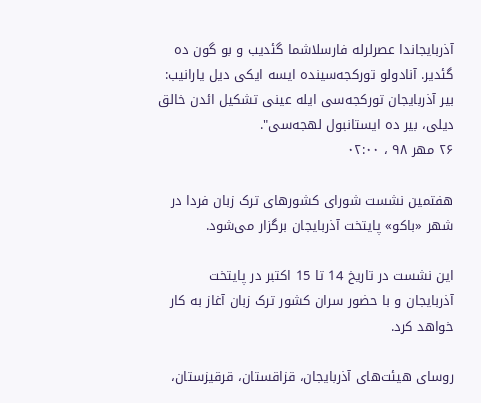آذربایجاندا عصرلرله فارسلاشما گئدیب و بو گون ده گئدیر. آنادولو تورکجه‌سینده ایسه ایکی دیل یارانیب: بیر آذربایجان تورکجه‌سی ایله عینی تشکیل ائدن خالق دیلی، بیر ده ایستانبول لهجه‌سی".
۲۶ مهر ۹۸ ، ۰۲:۰۰

هفتمین نشست شورای کشورهای ترک زبان فردا در شهر «باکو» پایتخت آذربایجان برگزار می‌شود.

این نشست در تاریخ 14 تا 15 اکتبر در پایتخت آذربایجان و با حضور سران کشور ترک زبان آغاز به کار خواهد کرد.

روسای هیئت‌های آذربایجان، قزاقستان، قرقیزستان،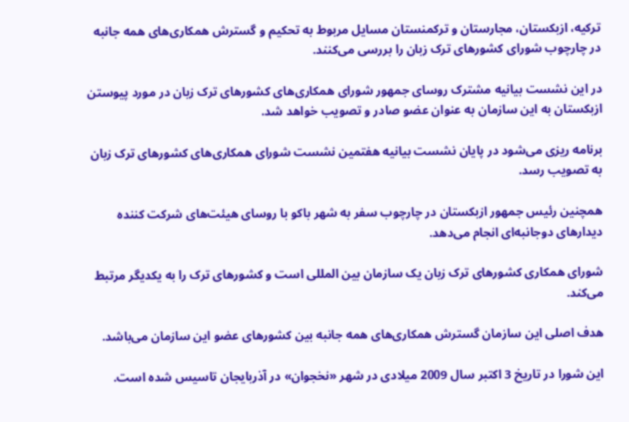ترکیه، ازبکستان، مجارستان و ترکمنستان مسایل مربوط به تحکیم و گسترش همکاری‌های همه جانبه در چارچوب شورای کشورهای ترک زبان را بررسی می‌کنند.

در این نشست بیانیه مشترک روسای جمهور شورای همکاری‌های کشورهای ترک زبان در مورد پیوستن ازبکستان به این سازمان به عنوان عضو صادر و تصویب خواهد شد.

برنامه ریزی می‌شود در پایان نشست بیانیه هفتمین نشست شورای همکاری‌های کشورهای ترک زبان به تصویب رسد.

همچنین رئیس جمهور ازبکستان در چارچوب سفر به شهر باکو با روسای هیئت‌های شرکت کننده دیدارهای دوجانبه‌ای انجام می‌دهد.

شورای همکاری کشورهای ترک زبان یک سازمان بین المللی است و کشورهای ترک را به یکدیگر مرتبط می‌کند.

هدف اصلی این سازمان گسترش همکاری‌های همه جانبه بین کشورهای عضو این سازمان می‌باشد.

این شورا در تاریخ 3 اکتبر سال 2009 میلادی در شهر «نخجوان» در آذربایجان تاسیس شده است.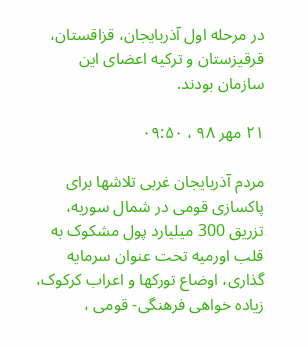در مرحله اول آذربایجان، قزاقستان، قرقیزستان و ترکیه اعضای این سازمان بودند.

۲۱ مهر ۹۸ ، ۰۹:۵۰

مردم آذربایجان غربی تلاشها برای پاکسازی قومی در شمال سوریه، تزریق 300 میلیارد پول مشکوک به قلب اورمیه تحت عنوان سرمایه گذاری، اوضاع تورکها و اعراب کرکوک، زیاده خواهی فرهنگی- قومی ،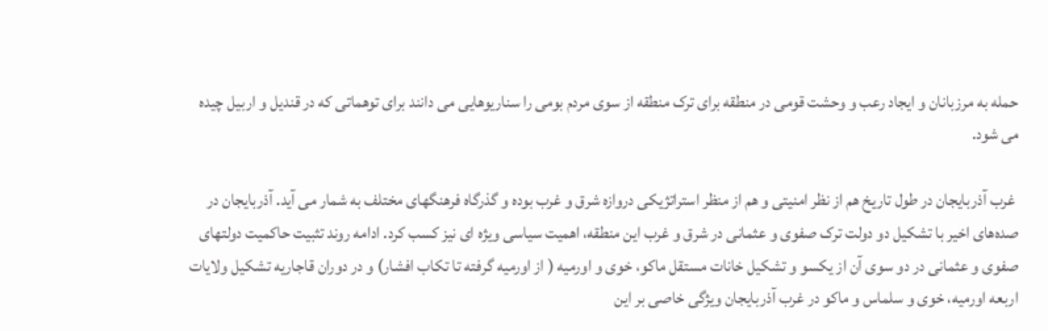حمله به مرزبانان و ایجاد رعب و وحشت قومی در منطقه برای ترک منطقه از سوی مردم بومی را سناریوهایی می دانند برای توهماتی که در قندیل و اربیل چیده می شود.

 غرب آذربایجان در طول تاریخ هم از نظر امنیتی و هم از منظر استراتژیکی دروازه شرق و غرب بوده و گذرگاه فرهنگهای مختلف به شمار می آید. آذربایجان در صده‌های اخیر با تشکیل دو دولت ترک صفوی و عثمانی در شرق و غرب این منطقه، اهمیت سیاسی ویژه ای نیز کسب کرد. ادامه روند تثبیت حاکمیت دولتهای صفوی و عثمانی در دو سوی آن از یکسو و تشکیل خانات مستقل ماکو، خوی و اورمیه ( از اورمیه گرفته تا تکاب افشار) و در دوران قاجاریه تشکیل ولایات اربعه اورمیه، خوی و سلماس و ماکو در غرب آذربایجان ویژگی خاصی بر این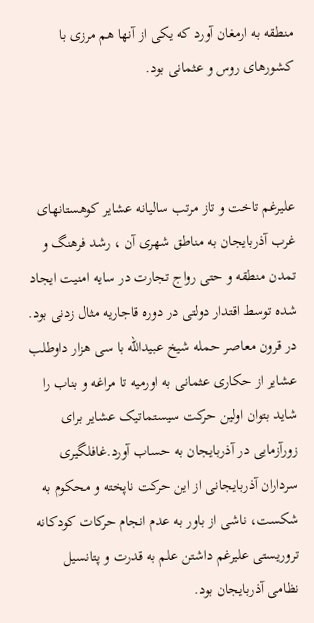منطقه به ارمغان آورد که یکی از آنها هم مرزی با کشورهای روس و عثمانی بود.



علیرغم تاخت و تاز مرتب سالیانه عشایر کوهستانهای غرب آذربایجان به مناطق شهری آن ، رشد فرهنگ و تمدن منطقه و حتی رواج تجارت در سایه امنیت ایجاد شده توسط اقتدار دولتی در دوره قاجاریه مثال زدنی بود. در قرون معاصر حمله شیخ عبیدالله با سی هزار داوطلب عشایر از حکاری عثمانی به اورمیه تا مراغه و بناب را شاید بتوان اولین حرکت سیستماتیک عشایر برای زورآزمایی در آذربایجان به حساب آورد.غافلگیری سرداران آذربایجانی از این حرکت ناپخته و محکوم به شکست، ناشی از باور به عدم انجام حرکات کودکانه تروریستی علیرغم داشتن علم به قدرت و پتانسیل نظامی آذربایجان بود.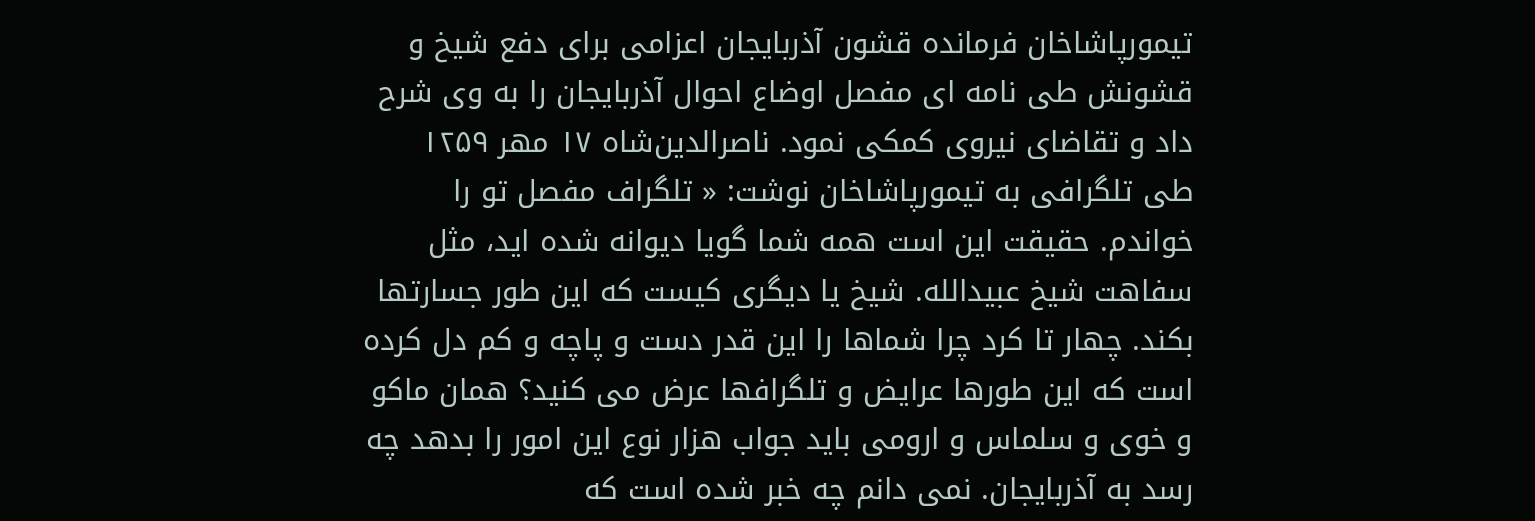تیمورپاشاخان فرمانده قشون آذربایجان اعزامی برای دفع شیخ و قشونش طی نامه ای مفصل اوضاع احوال آذربایجان را به وی شرح داد و تقاضای نیروی کمکی نمود. ناصرالدین‌شاه ۱۷ مهر ۱۲۵۹  طی تلگرافی به تیمورپاشاخان نوشت: « تلگراف مفصل تو را خواندم. حقیقت این است همه شما گویا دیوانه شده اید، مثل سفاهت شیخ عبیدالله. شیخ یا دیگری کیست که این طور جسارتها بکند. چهار تا کرد چرا شماها را این قدر دست و پاچه و کم دل کرده است که این طورها عرایض و تلگرافها عرض می کنید؟ همان ماکو و خوی و سلماس و ارومی باید جواب هزار نوع این امور را بدهد چه رسد به آذربایجان. نمی دانم چه خبر شده است که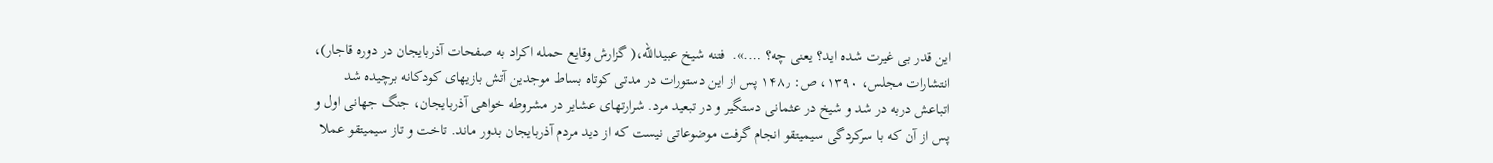این قدر بی غیرت شده اید؟ یعنی چه؟ ….».  فتنه شیخ عبیدالله،( گزارش وقایع حمله اکراد به صفحات آذربایجان در دوره قاجار)، انتشارات مجلس، ۱۳۹۰، ص: ۱۴۸٫ پس از این دستورات در مدتی کوتاه بساط موجدین آتش بازیهای کودکانه برچیده شد اتباعش دربه در شد و شیخ در عثمانی دستگیر و در تبعید مرد. شرارتهای عشایر در مشروطه خواهی آذربایجان، جنگ جهانی اول و پس از آن که با سرکردگی سیمیتقو انجام گرفت موضوعاتی نیست که از دید مردم آذربایجان بدور ماند. تاخت و تاز سیمیتقو عملا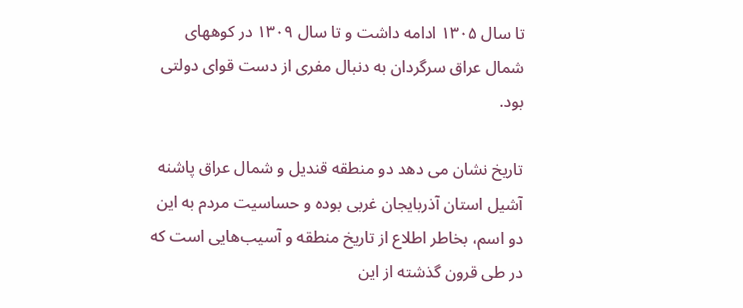تا سال ۱۳۰۵ ادامه داشت و تا سال ۱۳۰۹ در کوههای شمال عراق سرگردان به دنبال مفری از دست قوای دولتی بود.

تاریخ نشان می دهد دو منطقه قندیل و شمال عراق پاشنه آشیل استان آذربایجان غربی بوده و حساسیت مردم به این دو اسم، بخاطر اطلاع از تاریخ منطقه و آسیب‌هایی است که در طی قرون گذشته از این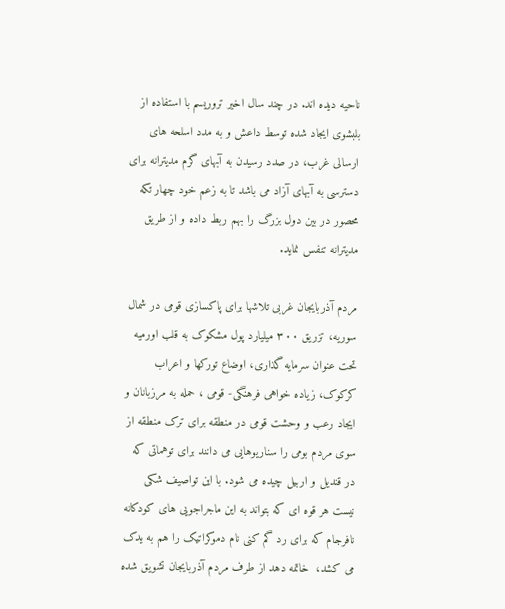ناحیه دیده اند. در چند سال اخیر تروریسم با استفاده از بلبشوی ایجاد شده توسط داعش و به مدد اسلحه های ارسالی غرب، در صدد رسیدن به آبهای گرم مدیترانه برای دسترسی به آبهای آزاد می باشد تا به زعم خود چهار تکه محصور در بین دول بزرگ را بهم ربط داده و از طریق مدیترانه تنفس نماید.

مردم آذربایجان غربی تلاشها برای پاکسازی قومی در شمال سوریه، تزریق ۳۰۰ میلیارد پول مشکوک به قلب اورمیه تحت عنوان سرمایه گذاری، اوضاع تورکها و اعراب کرکوک، زیاده خواهی فرهنگی- قومی ، حمله به مرزبانان و ایجاد رعب و وحشت قومی در منطقه برای ترک منطقه از سوی مردم بومی را سناریوهایی می دانند برای توهماتی که در قندیل و اربیل چیده می شود. با این تواصیف شکی نیست هر قوه ای که بتواند به این ماجراجویی های کودکانه نافرجام که برای رد گم کنی نام دموکراتیک را هم به یدک می کشد،  خاتمه دهد از طرف مردم آذربایجان تشویق شده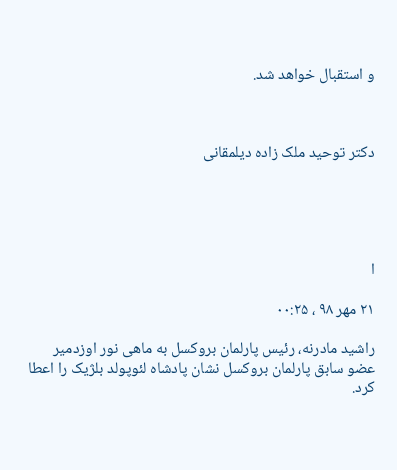و استقبال خواهد شد.



دکتر توحید ملک زاده دیلمقانی





ا

۲۱ مهر ۹۸ ، ۰۰:۲۵

راشید مادرنه، رئیس پارلمان بروکسل به ماهی نور اوزدمیر عضو سابق پارلمان بروکسل نشان پادشاه لئوپولد بلژیک را اعطا کرد.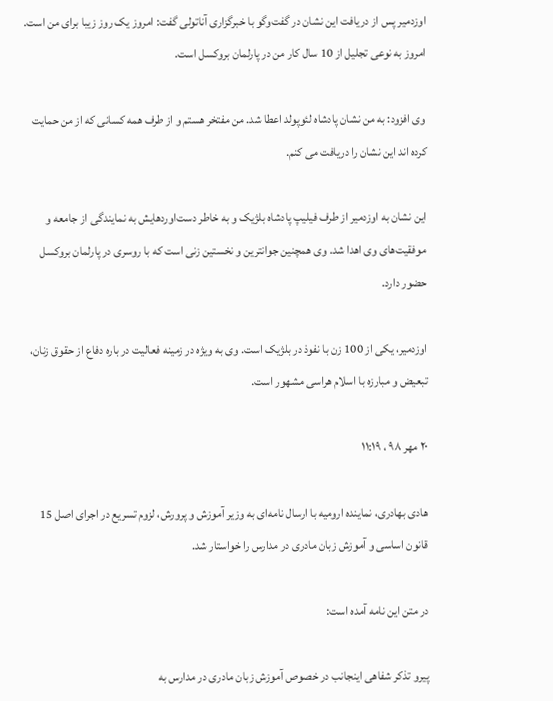اوزدمیر پس از دریافت این نشان در گفت‌وگو با خبرگزاری آناتولی گفت: امروز یک روز زیبا برای من است. امروز به نوعی تجلیل از 10 سال کار من در پارلمان بروکسل است.

وی افزود: به من نشان پادشاه لئوپولد اعطا شد. من مفتخر هستم و از طرف همه کسانی که از من حمایت کرده اند این نشان را دریافت می کنم.

این نشان به اوزدمیر از طرف فیلیپ پادشاه بلژیک و به خاطر دست‌اوردهایش به نمایندگی از جامعه و موفقیت‌های وی اهدا شد. وی همچنین جوانترین و نخستین زنی است که با روسری در پارلمان بروکسل حضور دارد.

اوزدمیر، یکی از 100 زن با نفوذ در بلژیک است. وی به ویژه در زمینه فعالیت در باره دفاع از حقوق زنان، تبعیض و مبارزه با اسلام هراسی مشهور است.

۲۰ مهر ۹۸ ، ۱۱:۱۹

هادی بهادری، نماینده ارومیه با ارسال نامه‌ای به وزیر آموزش و پرورش، لزوم تسریع در اجرای اصل 15 قانون اساسی و آموزش زبان مادری در مدارس را خواستار شد.

در متن این نامه آمده است:

پیرو تذکر شفاهی اینجانب در خصوص آموزش زبان مادری در مدارس به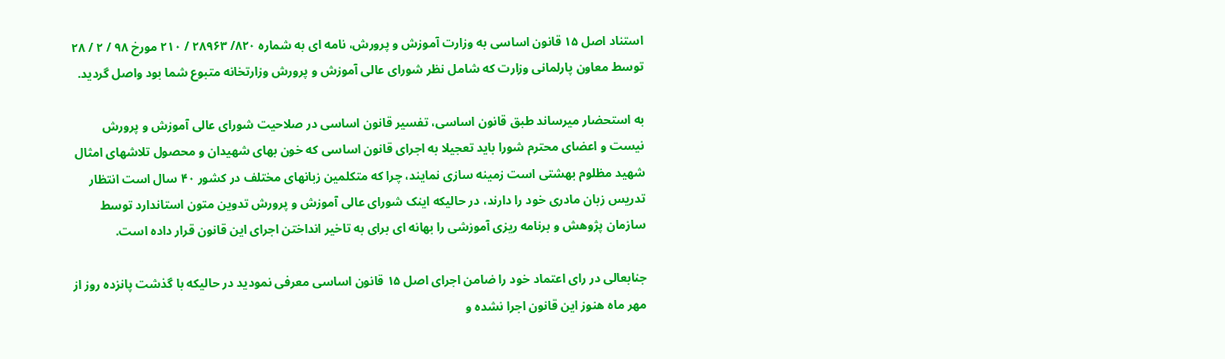استناد اصل ۱۵ قانون اساسی به وزارت آموزش و پرورش، نامه ای به شماره ۸۲۰/ ۲۸۹۶۳ / ۲۱۰ مورخ ۹۸ / ۲ / ۲۸ توسط معاون پارلمانی وزارت که شامل نظر شورای عالی آموزش و پرورش وزارتخانه متبوع شما بود واصل گردید.

به استحضار میرساند طبق قانون اساسی، تفسیر قانون اساسی در صلاحیت شورای عالی آموزش و پرورش نیست و اعضای محترم شورا باید تعجیلا به اجرای قانون اساسی که خون بهای شهیدان و محصول تلاشهای امثال شهید مظلوم بهشتی است زمینه سازی نمایند، چرا که متکلمین زبانهای مختلف در کشور ۴۰ سال است انتظار تدریس زبان مادری خود را دارند، در حالیکه اینک شورای عالی آموزش و پرورش تدوین متون استاندارد توسط سازمان پژوهش و برنامه ریزی آموزشی را بهانه ای برای به تاخیر انداختن اجرای این قانون قرار داده است.

جنابعالی در رای اعتماد خود را ضامن اجرای اصل ۱۵ قانون اساسی معرفی نمودید در حالیکه با گذشت پانزده روز از مهر ماه هنوز این قانون اجرا نشده و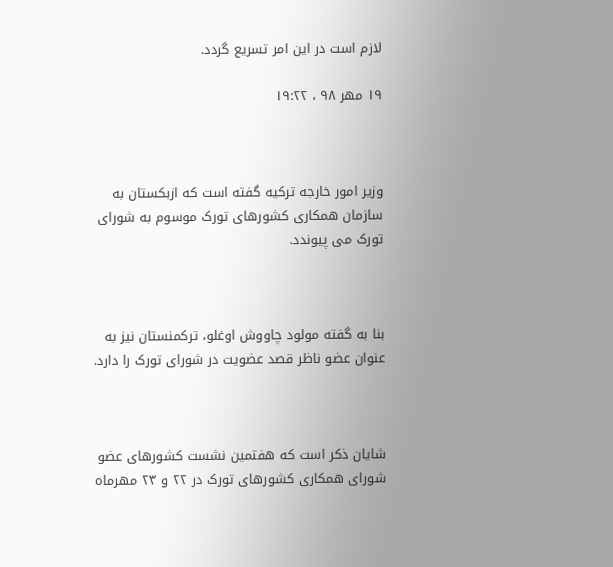لازم است در این امر تسریع گردد.

۱۹ مهر ۹۸ ، ۱۹:۲۲



وزیر امور خارجه ترکیه گفته است که ازبکستان به سازمان همکاری کشورهای تورک موسوم به شورای تورک می پیوندد.



بنا به گفته مولود چاووش اوغلو، ترکمنستان نیز به عنوان عضو ناظر قصد عضویت در شورای تورک را دارد.



شایان ذکر است که هفتمین نشست کشورهای عضو شورای همکاری کشورهای تورک در ۲۲ و ۲۳ مهرماه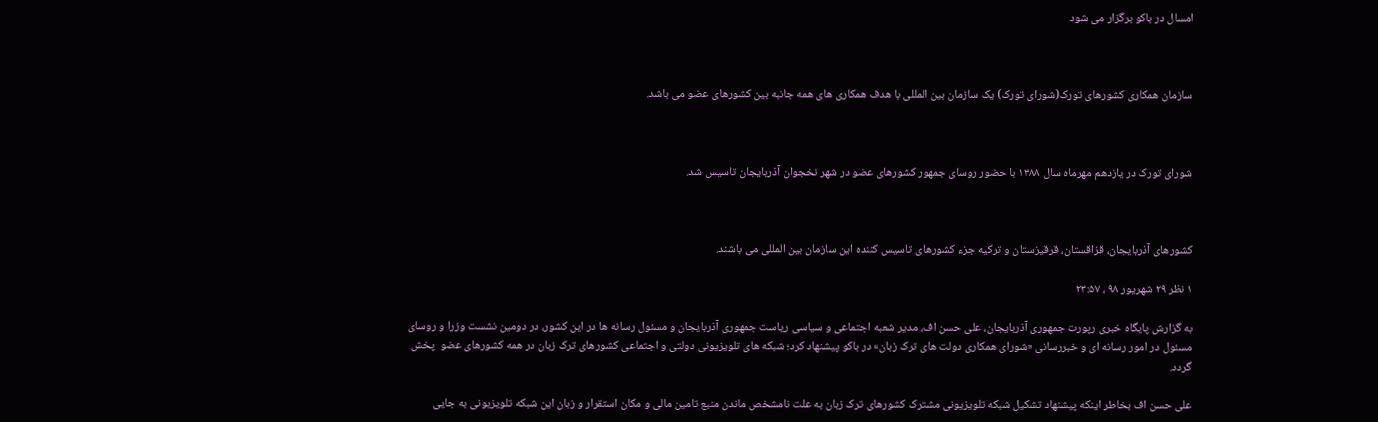امسال در باکو برگزار می شود



سازمان همکاری کشورهای تورک(شورای تورک) یک سازمان بین المللی با هدف همکاری های همه جانبه بین کشورهای عضو می باشد.



شورای تورک در یازدهم مهرماه سال ۱۳۸۸ با حضور روسای جمهور کشورهای عضو در شهر نخجوان آذربایجان تاسیس شد.



کشورهای آذربایجان، قزاقستان، قرقیزستان و ترکیه جزء کشورهای تاسیس کننده این سازمان بین المللی می باشند.

۱ نظر ۲۹ شهریور ۹۸ ، ۲۳:۵۷

به گزارش پایگاه خبری رپورت جمهوری آذربایجان، علی حسن اف، مدیر شعبه اجتماعی و سیاسی ریاست جمهوری آذربایجان و مسئول رسانه ها در این کشور، در دومین نشست وزرا و روسای مسئول در امور رسانه ای و خبررسانی «شورای همکاری دولت های ترک زبان» در باکو پیشنهاد کرد؛ شبکه های تلویزیونی دولتی و اجتماعی کشورهای ترک زبان در همه کشورهای عضو  پخش گردد.

علی حسن اف بخاطر اینکه پیشنهاد تشکیل شبکه تلویزیونی مشترک کشورهای ترک زبان به علت نامشخص ماندن منبع تامین مالی و مکان استقرار و زبان این شبکه تلویزیونی به جایی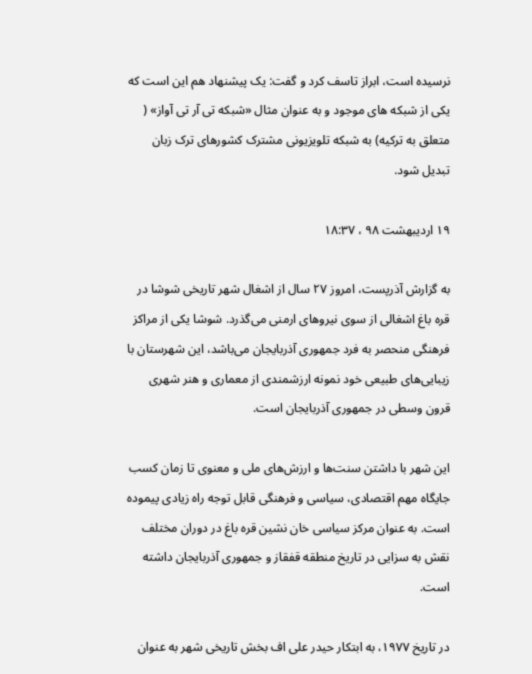نرسیده است، ابراز تاسف کرد و گفت: یک پیشنهاد هم این است که یکی از شبکه های موجود و به عنوان مثال «شبکه تی آر تی آواز» ( متعلق به ترکیه) به شبکه تلویزیونی مشترک کشورهای ترک زبان تبدیل شود.

۱۹ ارديبهشت ۹۸ ، ۱۸:۳۷

به گزارش آذرپست، امروز ۲۷ سال از اشغال شهر تاریخی شوشا در قره باغ اشغالی از سوی نیروهای ارمنی می‌گذرد. شوشا یکی از مراکز فرهنگی منحصر به فرد جمهوری آذربایجان می‌باشد، این شهرستان با زیبایی‌های طبیعی خود نمونه ارزشمندی از معماری و هنر شهری قرون وسطی در جمهوری آذربایجان است.

این شهر با داشتن سنت‌ها و ارزش‌های ملی و معنوی تا زمان کسب جایگاه مهم اقتصادی، سیاسی و فرهنگی قابل توجه راه زیادی پیموده است. به عنوان مرکز سیاسی خان نشین قره باغ در دوران مختلف نقش به سزایی در تاریخ منطقه قفقاز و جمهوری آذربایجان داشته است.

در تاریخ ۱۹۷۷، به ابتکار حیدر علی اف بخش تاریخی شهر به عنوان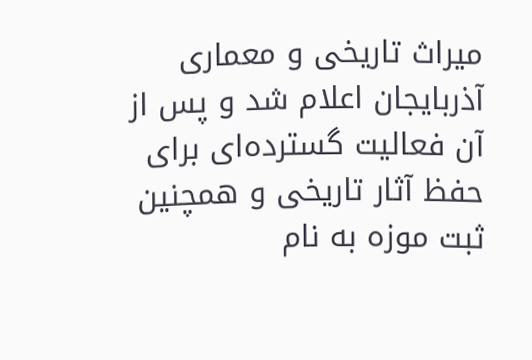میراث تاریخی و معماری آذربایجان اعلام شد و پس از آن فعالیت گسترده‌ای برای حفظ آثار تاریخی و همچنین ثبت موزه به نام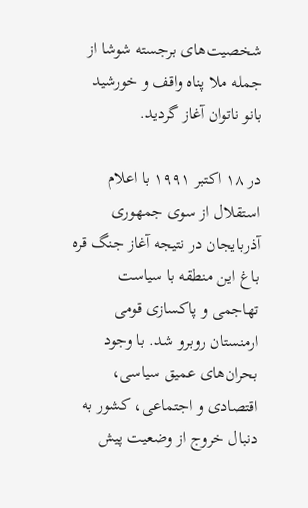شخصیت‌های برجسته شوشا از جمله ملا پناه واقف و خورشید بانو ناتوان آغاز گردید.

در ۱۸ اکتبر ۱۹۹۱ با اعلام استقلال از سوی جمهوری آذربایجان در نتیجه آغاز جنگ قره باغ این منطقه با سیاست تهاجمی و پاکسازی قومی ارمنستان روبرو شد. با وجود بحران‌های عمیق سیاسی، اقتصادی و اجتماعی، کشور به دنبال خروج از وضعیت پیش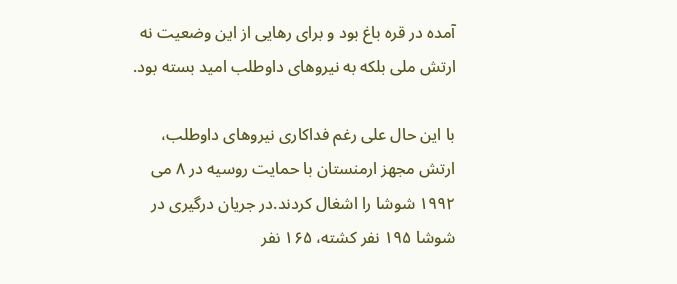آمده در قره باغ بود و برای رهایی از این وضعیت نه ارتش ملی بلکه به نیروهای داوطلب امید بسته بود.

با این حال علی رغم فداکاری نیروهای داوطلب، ارتش مجهز ارمنستان با حمایت روسیه در ۸ می ۱۹۹۲ شوشا را اشغال کردند.در جریان درگیری در شوشا ۱۹۵ نفر کشته، ۱۶۵ نفر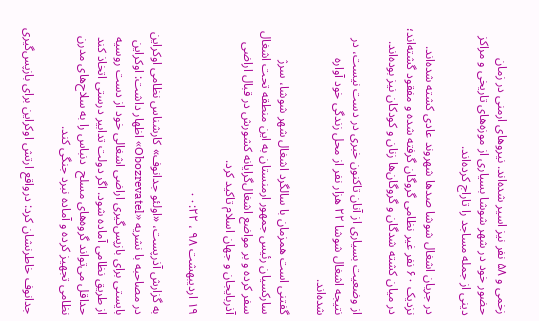زخمی و ۵۸ نفر نیز اسیر شده‌اند. نیروهای ارمنی در زمان حضور خود در شهر شوشا بسیاری از موزه‌های تاریخی و مراکز دینی از جمله مساجد را تاراج کرده‌اند.

در جریان اشغال شوشا صدها شهروند عادی کشته شده‌اند. نزدیک ۶۰ نفر غیر نظامی گروگان گرفته شده و مفقود گشته‌اند؛ در میان کشته شدگان و گروگان‌ها زنان و کودکان نیز بوده‌اند.

از وضعیت بسیاری از آنان تاکنون خبری در دست نیست، در نتیجه اشغال شوشا ۲۲ هزار نفر از محل زندگی خود آواره شده‌اند.

گفتنی است همزمان با سالگرد اشغال شهر شوشا، سرژ سارکسیان رئیس جمهور ارمنستان به این منطقه تحت اشغال سفر کرده و بر مواضع اشغال‌گرایانه کشورش در قبال اراضی آذربایجان و جهان اسلام تاکید کرد.

۱۹ ارديبهشت ۹۸ ، ۰۰:۲۲

به گزارش آذرپست، «اولئو جدانوف» کارشناس نظامی اوکراین در مصاحبه با نشریه «Obozrevatel» اظهار داشت: اوکراین بایستی برای بازپس‌گیری اراضی اشغالی خود از دست روسیه از طریق نظامی آماده شود. اگر دولت تدابیر درستی اتخاذ کند حداقل می‌تواند گروه‌های مسلح  دنباس را به سلاح‌های مدرن نظامی تجهیز کرده و آماده نبرد جنگی کند.

جدانوف خاطرنشان کرد: درواقع ارتش اوکراین برای بازپس‌گیری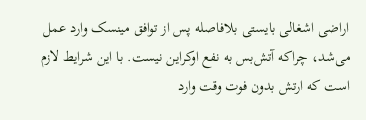اراضی اشغالی بایستی بلافاصله پس از توافق مینسک وارد عمل می‌شد، چراکه آتش‌بس به نفع اوکراین نیست. با این شرایط لازم است که ارتش بدون فوت وقت وارد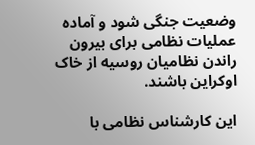وضعیت جنگی شود و آماده عملیات نظامی برای بیرون راندن نظامیان روسیه از خاک اوکراین باشند.

این کارشناس نظامی با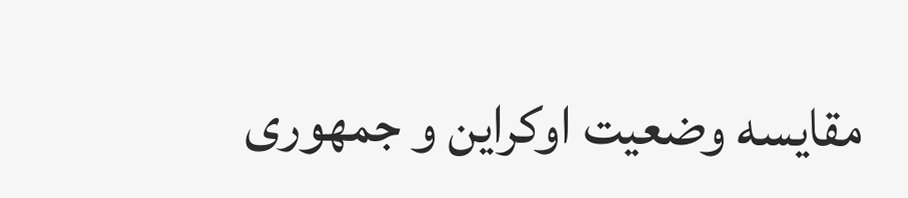مقایسه وضعیت اوکراین و جمهوری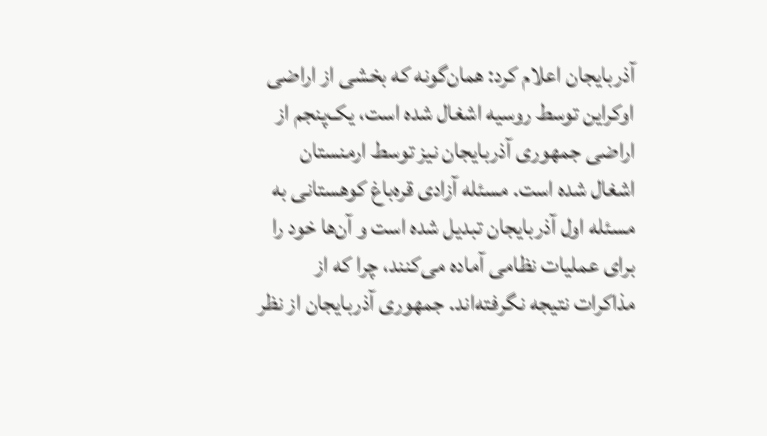آذربایجان اعلام کرد: همان‌گونه که بخشی از اراضی اوکراین توسط روسیه اشغال شده است، یک‌پنجم از اراضی جمهوری آذربایجان نیز توسط ارمنستان اشغال شده است. مسئله آزادی قره‌باغ کوهستانی به مسئله اول آذربایجان تبدیل شده است و آن‌ها خود را برای عملیات نظامی آماده می‌کنند، چرا که از مذاکرات نتیجه نگرفته‌اند. جمهوری آذربایجان از نظر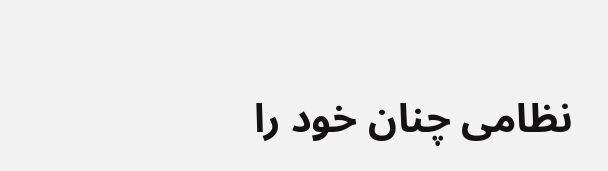نظامی چنان خود را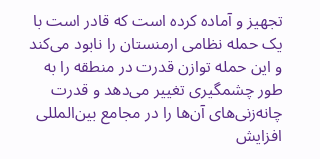تجهیز و آماده کرده است که قادر است با یک حمله نظامی ارمنستان را نابود می‌کند و این حمله توازن قدرت در منطقه را به طور چشمگیری تغییر می‌دهد و قدرت چانه‌زنی‌های آن‌ها را در مجامع بین‌المللی افزایش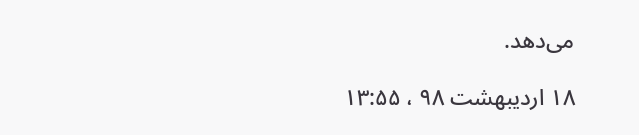می‌دهد.

۱۸ ارديبهشت ۹۸ ، ۱۳:۵۵